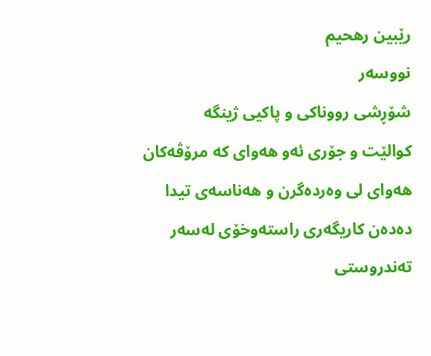رێبین رهحیم
نووسەر
شۆڕشی رووناکی و پاکیی ژینگە
کوالێت و جۆری ئەو هەوای کە مرۆڤەکان هەوای لی وەردەگرن و هەناسەی تیدا دەدەن کاریگەری راستەوخۆی لەسەر تەندروستی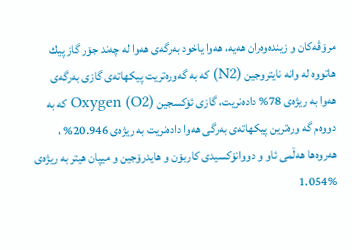مرۆڤەکان و زیندەوەران هەيە، هەوا یاخود بەرگەی هەوا لە چەند جۆر گاز پيك هاتووە لە وانە نايتروجين (N2) کە بە گەورەتریت پیكهاتەی گازی بەرگەی هەوا بە ریژەی 78% دادەنریت، گازی ئۆكسجين (O2) Oxygen کە بە دووەم گە ورەترين پيكهاتەی بەرگی هەوا دادەنریت بە ریژەی 20.946% ، هەروەها هەڵمی ئاو و دووانۆکسیدی کاربۆن و هایدرۆجین و میپان هیتر بە ریژەی %1.054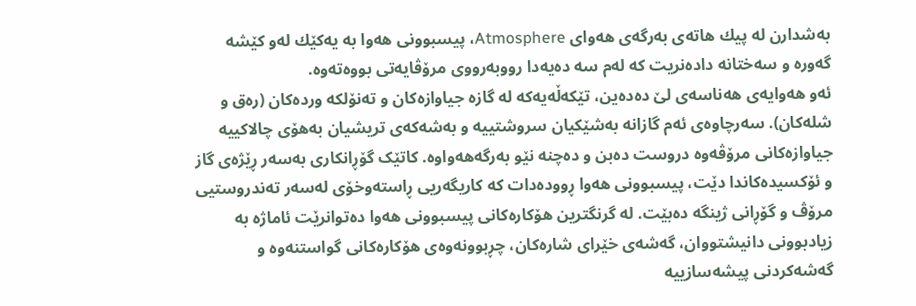بەشدارن لە پيك هاتەی بەرگەی هەوای Atmosphere، پیسبوونی هەوا بە يەكێك لەو كێشە گەورە و سەختانە دادەنریت کە لەم سە دەیەدا رووبەرووی مرۆڤایەتی بووەتەوە.
ئەو هەوایەی هەناسەی لێ دەدەین، تێکەڵەیەکە لە گازە جیاوازەکان و تەنۆلکە وردەکان (رەق و شلەکان). سەرچاوەی ئەم گازانە بەشێکیان سروشتییە و بەشەکەی تریشیان بەهۆی چالاکییە جیاوازەکانی مرۆڤەوە دروست دەبن و دەچنە نێو بەرگەهەواوە. کاتێک گۆڕانکاری بەسەر ڕێژەی گاز و ئۆکسیدەکاندا دێت، پیسبوونی هەوا ڕوودەدات کە کاریگەریی ڕاستەوخۆی لەسەر تەندروستیی مرۆڤ و گۆڕانی ژینگە دەبێت. لە گرنگترین هۆکارەکانی پیسبوونی هەوا دەتوانرێت ئاماژە بە زیادبوونی دانیشتووان، گەشەی خێرای شارەکان، چڕبوونەوەی هۆکارەکانی گواستنەوە و گەشەکردنی پیشەسازییە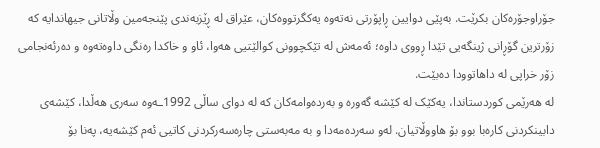جۆراوجۆرەکان بکرێت. بەپێی دوایین ڕاپۆرتی نەتەوە یەکگرتووەکان، عێراق لە ڕێزبەندی پێنجەمین وڵاتانی جیهاندایە کە زۆرترین گۆڕانی ژینگەیی تێدا ڕووی داوە؛ ئەمەش لە تێکچوونی کوالێتیی هەوا، ئاو و خاکدا رەنگی داوەتەوە و دەرئەنجامی زۆر خراپی لە داهاتوودا دەبێت.
لە هەرێمی کوردستاندا، یەکێک لە کێشە گەورە و بەردەوامەکان کە لە دوای ساڵی 1992ـەوە سەری هەڵدا، کێشەی دابینکردنی کارەبا بوو بۆ هاووڵاتیان. لەو سەردەمەدا و بە مەبەستی چارەسەرکردنی کاتیی ئەم کێشەیە، پەنا بۆ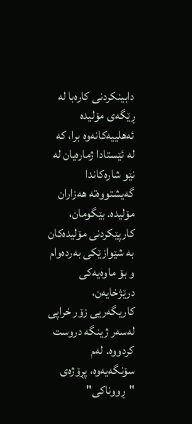دابینکردنی کارەبا لە ڕێگەی مۆلیدە ئەهلییەکانەوە برا، کە لە ئێستادا ژمارەیان لە نێو شارەکاندا گەیشتووەتە هەزاران مۆلیدە. بێگومان، کارپێکردنی مۆلیدەکان بە شێوازێکی بەردەوام و بۆ ماوەیەکی درێژخایەن، کاریگەریی زۆر خراپی لەسەر ژینگە دروست کردووە. لەم سۆنگەیەوە، پڕۆژەی "ڕووناکی"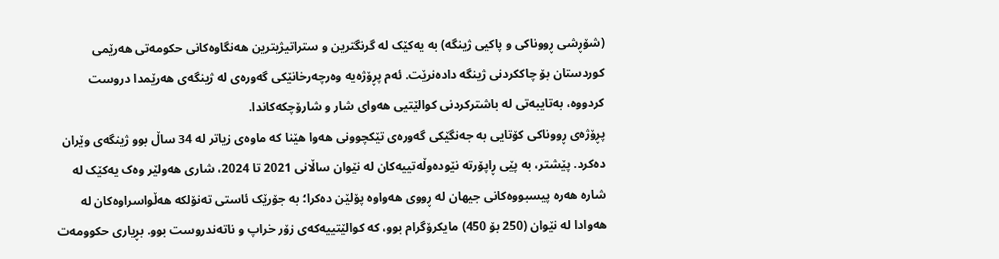(شۆڕشی ڕووناکی و پاکیی ژینگە) بە یەکێک لە گرنگترین و ستراتیژیترین هەنگاوەکانی حکومەتی هەرێمی کوردستان بۆ چاککردنی ژینگە دادەنرێت. ئەم پڕۆژەیە وەرچەرخانێکی گەورەی لە ژینگەی هەرێمدا دروست کردووە، بەتایبەتی لە باشترکردنی کوالێتیی هەوای شار و شارۆچکەکاندا.
پڕۆژەی ڕووناکی کۆتایی بە جەنگێکی گەورەی تێکچوونی هەوا هێنا کە ماوەی زیاتر لە 34 ساڵ بوو ژینگەی وێران دەکرد. پێشتر، بە پێی ڕاپۆرتە نێودەوڵەتییەکان لە نێوان ساڵانی 2021 تا 2024، شاری هەولێر وەک یەکێک لە شارە هەرە پیسبووەکانی جیهان لە ڕووی هەواوە پۆلێن دەکرا؛ بە جۆرێک ئاستی تەنۆلکە هەڵواسراوەکان لە هەوادا لە نێوان (250 بۆ 450) مایکرۆگرام بوو، کە کوالێتییەکەی زۆر خراپ و ناتەندروست بوو. بڕیاری حکوومەت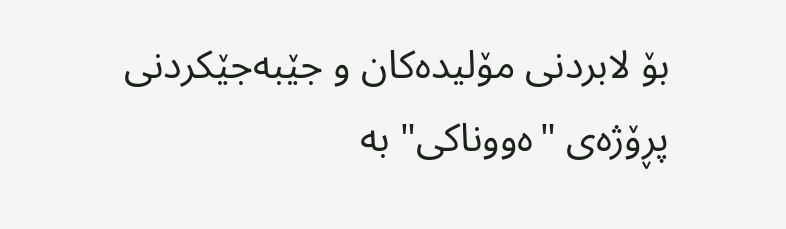بۆ لابردنی مۆلیدەکان و جێبەجێکردنی پڕۆژەی "ەووناکی" بە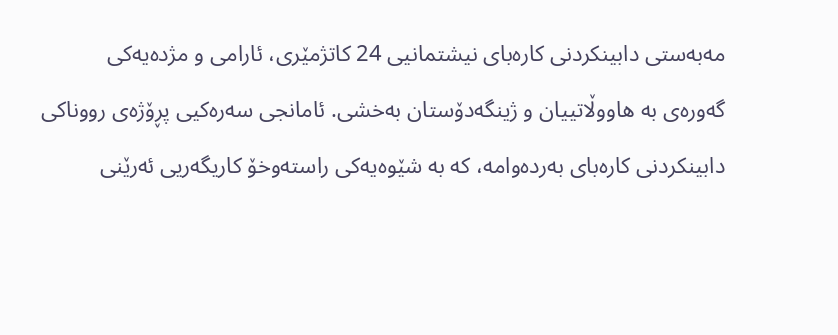مەبەستی دابینکردنی کارەبای نیشتمانیی 24 کاتژمێری، ئارامی و مژدەیەکی گەورەی بە هاووڵاتییان و ژینگەدۆستان بەخشی. ئامانجی سەرەکیی پڕۆژەی رووناکی دابینکردنی کارەبای بەردەوامە، کە بە شێوەیەکی راستەوخۆ کاریگەریی ئەرێنی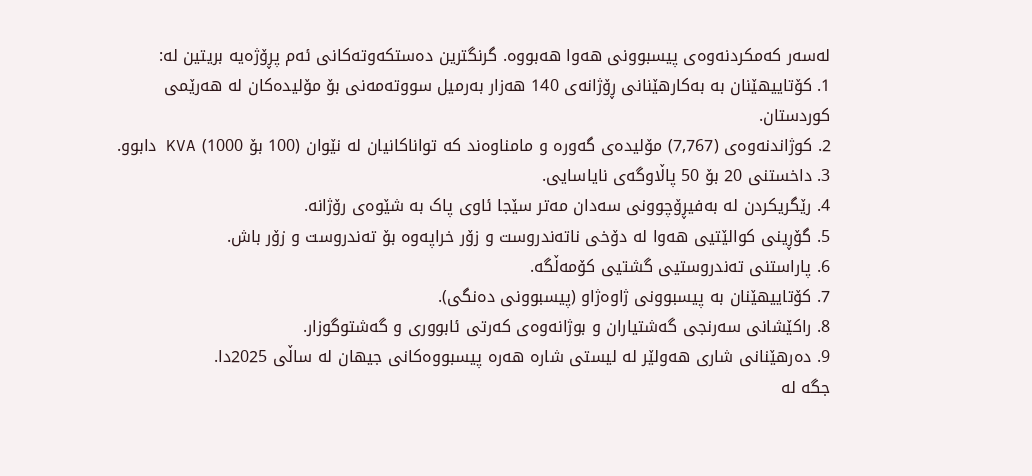لەسەر کەمکردنەوەی پیسبوونی هەوا هەبووە. گرنگترین دەستکەوتەکانی ئەم پڕۆژەیە بریتین لە:
1. کۆتاییهێنان بە بەکارهێنانی ڕۆژانەی 140 هەزار بەرمیل سووتەمەنی بۆ مۆلیدەکان لە هەرێمی کوردستان.
2. کوژاندنەوەی (7,767) مۆلیدەی گەورە و مامناوەند کە تواناکانیان لە نێوان (100 بۆ 1000) KVA دابوو.
3. داخستنی 20 بۆ 50 پاڵاوگەی نایاسایی.
4. رێگریکردن لە بەفیڕۆچوونی سەدان مەتر سێجا ئاوی پاک بە شێوەی رۆژانە.
5. گۆڕینی کوالێتیی هەوا لە دۆخی ناتەندروست و زۆر خراپەوە بۆ تەندروست و زۆر باش.
6. پاراستنی تەندروستیی گشتیی کۆمەڵگە.
7. کۆتاییهێنان بە پیسبوونی ژاوەژاو (پیسبوونی دەنگی).
8. راکێشانی سەرنجی گەشتیاران و بوژانەوەی کەرتی ئابووری و گەشتوگوزار.
9. دەرهێنانی شاری هەولێر لە لیستی شارە هەرە پیسبووەکانی جیهان لە ساڵی 2025دا.
جگە لە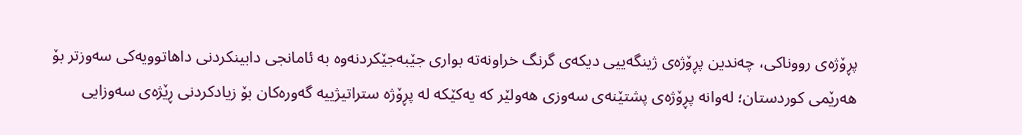پڕۆژەی رووناکی، چەندین پڕۆژەی ژینگەییی دیکەی گرنگ خراونەتە بواری جێبەجێکردنەوە بە ئامانجی دابینکردنی داهاتوویەکی سەوزتر بۆ هەرێمی کوردستان؛ لەوانە پڕۆژەی پشتێنەی سەوزی هەولێر کە یەکێکە لە پڕۆژە ستراتیژییە گەورەکان بۆ زیادکردنی ڕێژەی سەوزایی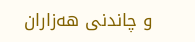و چاندنی هەزاران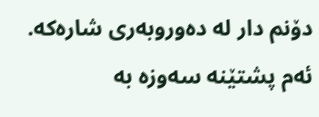دۆنم دار لە دەوروبەری شارەکە. ئەم پشتێنە سەوزە بە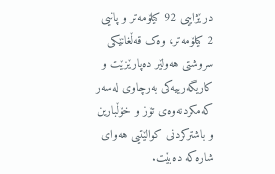درێژاییی 92 کیلۆمەتر و پانیی 2 کیلۆمەتر، وەک قەڵغانێکی سروشتی هەولێر دەپارێزێت و کاریگەرییەکی بەرچاوی لەسەر کەمکردنەوەی تۆز و خۆڵبارین و باشترکردنی کوالێتیی هەوای شارەکە دەبێت.